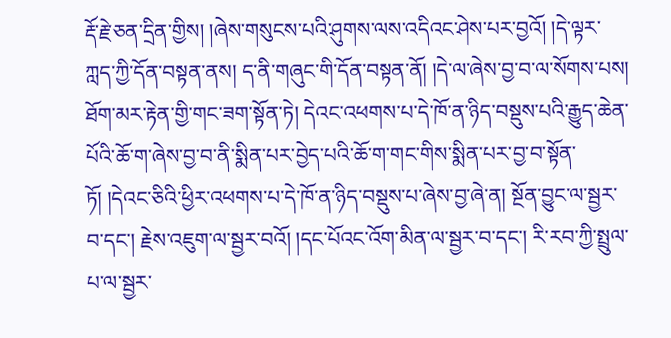རྡོ་རྗེ་ཅན་དྲིན་གྱིས། །ཞེས་གསུངས་པའི་ཤུགས་ལས་འདིའང་ཤེས་པར་བྱའོ། །དེ་ལྟར་ཀླད་ཀྱི་དོན་བསྟན་ནས། ད་ནི་གཞུང་གི་དོན་བསྟན་ནོ། །དེ་ལ་ཞེས་བྱ་བ་ལ་སོགས་པས། ཐོག་མར་རྟེན་གྱི་གང་ཟག་སྟོན་ཏེ། དེའང་འཕགས་པ་དེ་ཁོ་ན་ཉིད་བསྡུས་པའི་རྒྱུད་ཆེན་པོའི་ཆོ་ག་ཞེས་བྱ་བ་ནི་སྨིན་པར་བྱེད་པའི་ཆོ་ག་གང་གིས་སྨིན་པར་བྱ་བ་སྟོན་ཏོ། །དེའང་ཅིའི་ཕྱིར་འཕགས་པ་དེ་ཁོ་ན་ཉིད་བསྡུས་པ་ཞེས་བྱ་ཞེ་ན། སྔོན་བྱུང་ལ་སྦྱར་བ་དང་། རྗེས་འཇུག་ལ་སྦྱར་བའོ། །དང་པོའང་འོག་མིན་ལ་སྦྱར་བ་དང་། རི་རབ་ཀྱི་སྤྲུལ་པ་ལ་སྦྱར་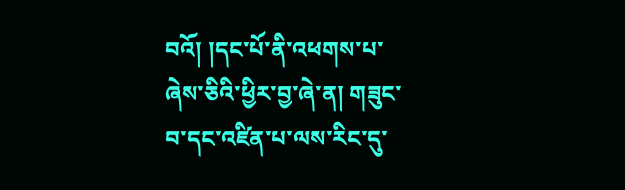བའོ། །དང་པོ་ནི་འཕགས་པ་ཞེས་ཅིའི་ཕྱིར་བྱ་ཞེ་ན། གཟུང་བ་དང་འཛིན་པ་ལས་རིང་དུ་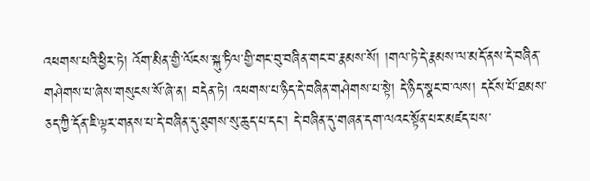འཕགས་པའི་ཕྱིར་ཏེ། འོག་མིན་གྱི་ལོངས་སྐུ་ཏིལ་གྱི་གང་བུ་བཞིན་གང་བ་རྣམས་སོ། །གལ་ཏེ་དེ་རྣམས་ལ་མདོ་ནས་དེ་བཞིན་གཤེགས་པ་ཞེས་གསུངས་སོ་ཞེ་ན། བདེན་ཏེ། འཕགས་པ་ཉིད་དེ་བཞིན་གཤེགས་པ་སྟེ། དེ་ཉིད་སྣང་བ་ལས། དངོས་པོ་ཐམས་ཅད་ཀྱི་དོན་ཇི་ལྟར་གནས་པ་དེ་བཞིན་དུ་ཐུགས་སུ་ཆུད་པ་དང་། དེ་བཞིན་དུ་གཞན་དག་ལའང་སྟོན་པར་མཛད་པས་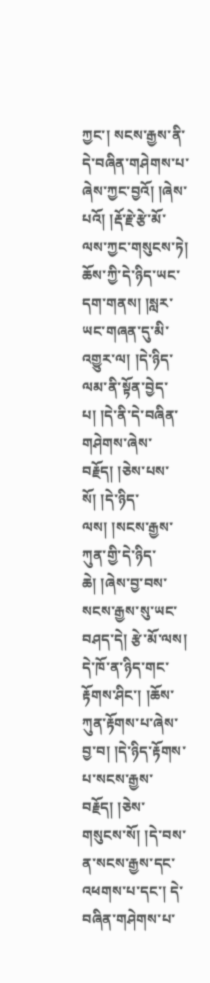ཀྱང་། སངས་རྒྱས་ནི་དེ་བཞིན་གཤེགས་པ་ཞེས་ཀྱང་བྱའོ། །ཞེས་པའོ། །རྡོ་རྗེ་རྩེ་མོ་ལས་ཀྱང་གསུངས་ཏེ། ཆོས་ཀྱི་དེ་ཉིད་ཡང་དག་གནས། །སླར་ཡང་གཞན་དུ་མི་འགྱུར་ལ། །དེ་ཉིད་ལམ་ནི་སྟོན་བྱེད་པ། །དེ་ནི་དེ་བཞིན་གཤེགས་ཞེས་བརྗོད། །ཅེས་པས་སོ། །དེ་ཉིད་ལས། །སངས་རྒྱས་ཀུན་གྱི་དེ་ཉིད་ཆེ། །ཞེས་བྱ་བས་སངས་རྒྱས་སུ་ཡང་བཤད་དེ། རྩེ་མོ་ལས། དེ་ཁོ་ན་ཉིད་གང་རྟོགས་ཤིང་། །ཆོས་ཀུན་རྟོགས་པ་ཞེས་བྱ་བ། །དེ་ཉིད་རྟོགས་པ་སངས་རྒྱས་བརྗོད། །ཅེས་གསུངས་སོ། །དེ་བས་ན་སངས་རྒྱས་དང་འཕགས་པ་དང་། དེ་བཞིན་གཤེགས་པ་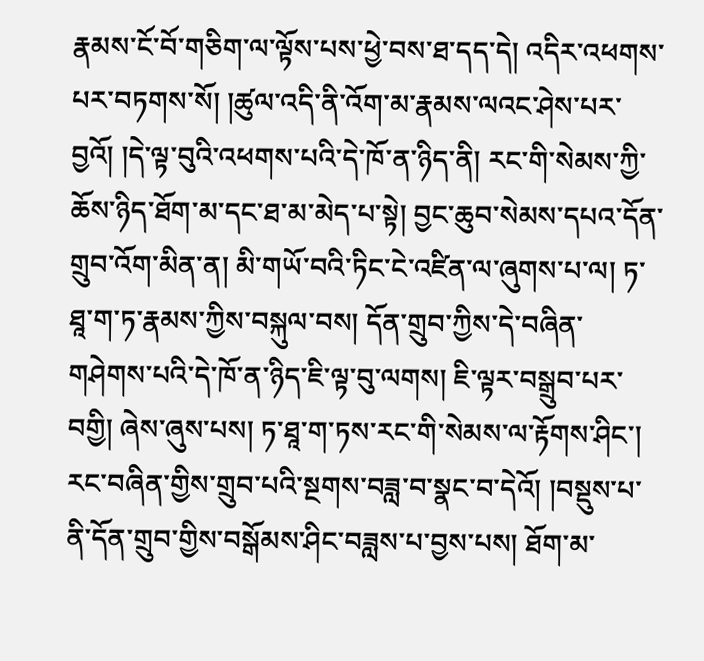རྣམས་ངོ་བོ་གཅིག་ལ་ལྟོས་པས་ཕྱེ་བས་ཐ་དད་དེ། འདིར་འཕགས་པར་བཏགས་སོ། །ཚུལ་འདི་ནི་འོག་མ་རྣམས་ལའང་ཤེས་པར་བྱའོ། །དེ་ལྟ་བུའི་འཕགས་པའི་དེ་ཁོ་ན་ཉིད་ནི། རང་གི་སེམས་ཀྱི་ཆོས་ཉིད་ཐོག་མ་དང་ཐ་མ་མེད་པ་སྟེ། བྱང་ཆུབ་སེམས་དཔའ་དོན་གྲུབ་འོག་མིན་ན། མི་གཡོ་བའི་ཏིང་ངེ་འཛིན་ལ་ཞུགས་པ་ལ། ཏ་ཐཱ་ག་ཏ་རྣམས་ཀྱིས་བསྐུལ་བས། དོན་གྲུབ་ཀྱིས་དེ་བཞིན་གཤེགས་པའི་དེ་ཁོ་ན་ཉིད་ཇི་ལྟ་བུ་ལགས། ཇི་ལྟར་བསྒྲུབ་པར་བགྱི། ཞེས་ཞུས་པས། ཏ་ཐཱ་ག་ཏས་རང་གི་སེམས་ལ་རྟོགས་ཤིང་། རང་བཞིན་གྱིས་གྲུབ་པའི་སྔགས་བཟླ་བ་སྣང་བ་དེའོ། །བསྡུས་པ་ནི་དོན་གྲུབ་གྱིས་བསྒོམས་ཤིང་བཟླས་པ་བྱས་པས། ཐོག་མ་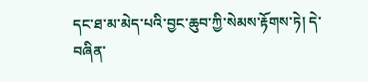དང་ཐ་མ་མེད་པའི་བྱང་ཆུབ་ཀྱི་སེམས་རྟོགས་ཏེ། དེ་བཞིན་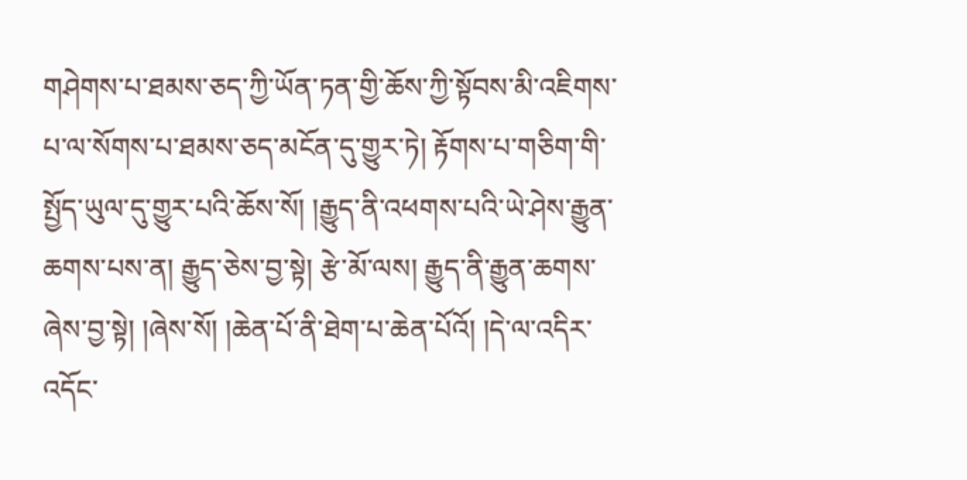གཤེགས་པ་ཐམས་ཅད་ཀྱི་ཡོན་ཏན་གྱི་ཆོས་ཀྱི་སྟོབས་མི་འཇིགས་པ་ལ་སོགས་པ་ཐམས་ཅད་མངོན་དུ་གྱུར་ཏེ། རྟོགས་པ་གཅིག་གི་སྤྱོད་ཡུལ་དུ་གྱུར་པའི་ཆོས་སོ། །རྒྱུད་ནི་འཕགས་པའི་ཡེ་ཤེས་རྒྱུན་ཆགས་པས་ན། རྒྱུད་ཅེས་བྱ་སྟེ། རྩེ་མོ་ལས། རྒྱུད་ནི་རྒྱུན་ཆགས་ཞེས་བྱ་སྟེ། །ཞེས་སོ། །ཆེན་པོ་ནི་ཐེག་པ་ཆེན་པོའོ། །དེ་ལ་འདིར་འདོང་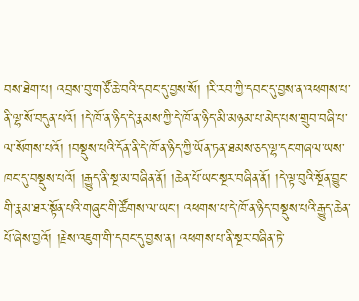བས་ཐེག་པ། འབྲས་བུ་གཙོ་ཆེ་བའི་དབང་དུ་བྱས་སོ། །རི་རབ་ཀྱི་དབང་དུ་བྱས་ན་འཕགས་པ་ནི་ལྷ་སོ་བདུན་པའོ། །དེ་ཁོ་ན་ཉིད་དེ་རྣམས་ཀྱི་དེ་ཁོ་ན་ཉིད་མི་མཉམ་པ་མེད་པས་གྲུབ་བཞི་པ་ལ་སོགས་པའོ། །བསྡུས་པའི་དོན་ནི་དེ་ཁོ་ན་ཉིད་ཀྱི་ཡོན་ཏན་ཐམས་ཅད་ལྷ་དང་གཞལ་ཡས་ཁང་དུ་བསྡུས་པའོ། །རྒྱུད་ནི་སྔ་མ་བཞིན་ནོ། །ཆེན་པོ་ཡང་སྔར་བཞིན་ནོ། །དེ་ལྟ་བུའི་སྔོན་བྱུང་གི་རྣམ་ཐར་སྟོན་པའི་གཞུང་གི་ཚོགས་ལ་ཡང་། འཕགས་པ་དེ་ཁོ་ན་ཉིད་བསྡུས་པའི་རྒྱུད་ཆེན་པོ་ཞེས་བྱའོ། །རྗེས་འཇུག་གི་དབང་དུ་བྱས་ན། འཕགས་པ་ནི་སྔར་བཞིན་ཏེ་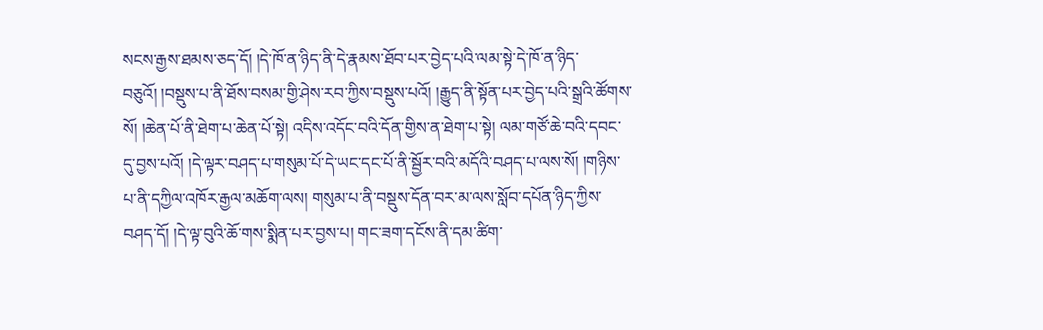སངས་རྒྱས་ཐམས་ཅད་དོ། །དེ་ཁོ་ན་ཉིད་ནི་དེ་རྣམས་ཐོབ་པར་བྱེད་པའི་ལམ་སྟེ་དེ་ཁོ་ན་ཉིད་བཅུའོ། །བསྡུས་པ་ནི་ཐོས་བསམ་གྱི་ཤེས་རབ་ཀྱིས་བསྡུས་པའོ། །རྒྱུད་ནི་སྟོན་པར་བྱེད་པའི་སྒྲའི་ཚོགས་སོ། །ཆེན་པོ་ནི་ཐེག་པ་ཆེན་པོ་སྟེ། འདིས་འདོང་བའི་དོན་གྱིས་ན་ཐེག་པ་སྟེ། ལམ་གཙོ་ཆེ་བའི་དབང་དུ་བྱས་པའོ། །དེ་ལྟར་བཤད་པ་གསུམ་པོ་དེ་ཡང་དང་པོ་ནི་སྦྱོར་བའི་མདོའི་བཤད་པ་ལས་སོ། །གཉིས་པ་ནི་དཀྱིལ་འཁོར་རྒྱལ་མཆོག་ལས། གསུམ་པ་ནི་བསྡུས་དོན་བར་མ་ལས་སློབ་དཔོན་ཉིད་ཀྱིས་བཤད་དོ། །དེ་ལྟ་བུའི་ཆོ་གས་སྨིན་པར་བྱས་པ། གང་ཟག་དངོས་ནི་དམ་ཚིག་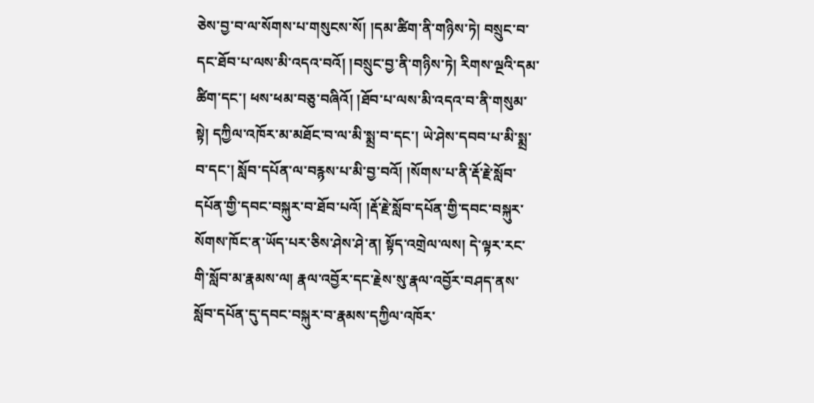ཅེས་བྱ་བ་ལ་སོགས་པ་གསུངས་སོ། །དམ་ཚིག་ནི་གཉིས་ཏེ། བསྲུང་བ་དང་ཐོབ་པ་ལས་མི་འདའ་བའོ། །བསྲུང་བྱ་ནི་གཉིས་ཏེ། རིགས་ལྔའི་དམ་ཚིག་དང་། ཕས་ཕམ་བཅུ་བཞིའོ། །ཐོབ་པ་ལས་མི་འདའ་བ་ནི་གསུམ་སྟེ། དཀྱིལ་འཁོར་མ་མཐོང་བ་ལ་མི་སྨྲ་བ་དང་། ཡེ་ཤེས་དབབ་པ་མི་སྨྲ་བ་དང་། སློབ་དཔོན་ལ་བརྙས་པ་མི་བྱ་བའོ། །སོགས་པ་ནི་རྡོ་རྗེ་སློབ་དཔོན་གྱི་དབང་བསྐུར་བ་ཐོབ་པའོ། །རྡོ་རྗེ་སློབ་དཔོན་གྱི་དབང་བསྐུར་སོགས་ཁོང་ན་ཡོད་པར་ཅིས་ཤེས་ཤེ་ན། སྟོད་འགྲེལ་ལས། དེ་ལྟར་རང་གི་སློབ་མ་རྣམས་ལ། རྣལ་འབྱོར་དང་རྗེས་སུ་རྣལ་འབྱོར་བཤད་ནས་སློབ་དཔོན་དུ་དབང་བསྐུར་བ་རྣམས་དཀྱིལ་འཁོར་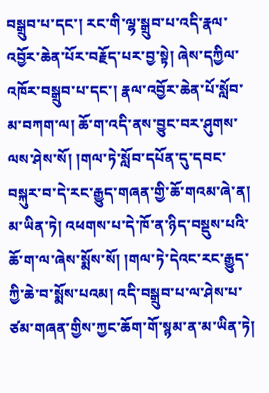བསྒྲུབ་པ་དང་། རང་གི་ལྷ་སྒྲུབ་པ་འདི་རྣལ་འབྱོར་ཆེན་པོར་བརྗོད་པར་བྱ་སྟེ། ཞེས་དཀྱིལ་འཁོར་བསྒྲུབ་པ་དང་། རྣལ་འབྱོར་ཆེན་པོ་སློབ་མ་བཀག་ལ། ཆོ་ག་འདི་ནས་བྱུང་བར་ཤུགས་ལས་ཤེས་སོ། །གལ་ཏེ་སློབ་དཔོན་དུ་དབང་བསྐུར་བ་དེ་རང་རྒྱུད་གཞན་གྱི་ཆོ་གའམ་ཞེ་ན། མ་ཡིན་ཏེ། འཕགས་པ་དེ་ཁོ་ན་ཉིད་བསྡུས་པའི་ཆོ་ག་ལ་ཞེས་སྨོས་སོ། །གལ་ཏེ་དེའང་རང་རྒྱུད་ཀྱི་ཆེ་བ་སྨོས་པའམ། འདི་བསྒྲུབ་པ་ལ་ཤེས་པ་ཙམ་གཞན་གྱིས་ཀྱང་ཆོག་གོ་སྙམ་ན་མ་ཡིན་ཏེ།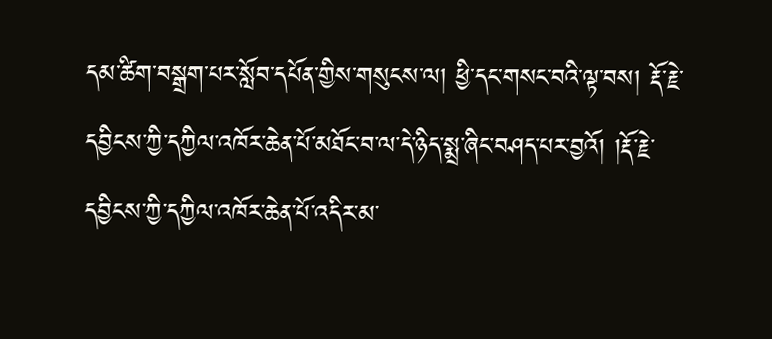དམ་ཚིག་བསྒྲག་པར་སློབ་དཔོན་གྱིས་གསུངས་ལ། ཕྱི་དང་གསང་བའི་ལྟ་བས། རྡོ་རྗེ་དབྱིངས་ཀྱི་དཀྱིལ་འཁོར་ཆེན་པོ་མཐོང་བ་ལ་དེ་ཉིད་སྨྲ་ཞིང་བཤད་པར་བྱའོ། །རྡོ་རྗེ་དབྱིངས་ཀྱི་དཀྱིལ་འཁོར་ཆེན་པོ་འདིར་མ་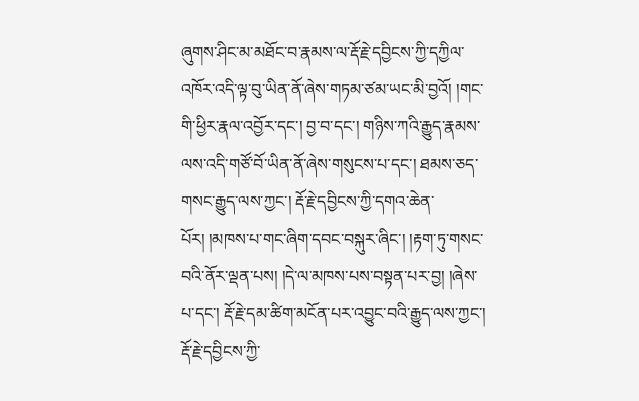ཞུགས་ཤིང་མ་མཐོང་བ་རྣམས་ལ་རྡོ་རྗེ་དབྱིངས་ཀྱི་དཀྱིལ་འཁོར་འདི་ལྟ་བུ་ཡིན་ནོ་ཞེས་གཏམ་ཙམ་ཡང་མི་བྱའོ། །གང་གི་ཕྱིར་རྣལ་འབྱོར་དང་། བྱ་བ་དང་། གཉིས་ཀའི་རྒྱུད་རྣམས་ལས་འདི་གཙོ་བོ་ཡིན་ནོ་ཞེས་གསུངས་པ་དང་། ཐམས་ཅད་གསང་རྒྱུད་ལས་ཀྱང་། རྡོ་རྗེ་དབྱིངས་ཀྱི་དགའ་ཆེན་པོར། །མཁས་པ་གང་ཞིག་དབང་བསྐུར་ཞིང་། །རྟག་ཏུ་གསང་བའི་ནོར་ལྡན་པས། །དེ་ལ་མཁས་པས་བསྟན་པར་བྱ། །ཞེས་པ་དང་། རྡོ་རྗེ་དམ་ཚིག་མངོན་པར་འབྱུང་བའི་རྒྱུད་ལས་ཀྱང་། རྡོ་རྗེ་དབྱིངས་ཀྱི་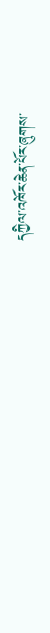དཀྱིལ་འཁོར་ཆེན་པོར་ཞུགས་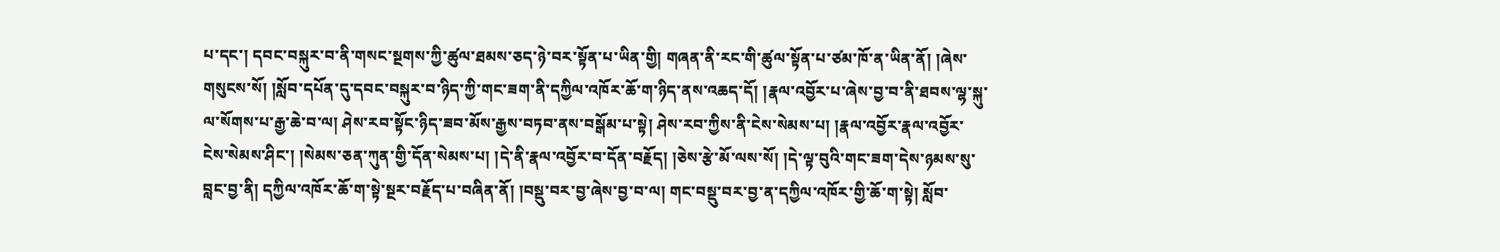པ་དང་། དབང་བསྐུར་བ་ནི་གསང་སྔགས་ཀྱི་ཚུལ་ཐམས་ཅད་ཉེ་བར་སྟོན་པ་ཡིན་གྱི། གཞན་ནི་རང་གི་ཚུལ་སྟོན་པ་ཙམ་ཁོ་ན་ཡིན་ནོ། །ཞེས་གསུངས་སོ། །སློབ་དཔོན་དུ་དབང་བསྐུར་བ་ཉིད་ཀྱི་གང་ཟག་ནི་དཀྱིལ་འཁོར་ཆོ་ག་ཉིད་ནས་འཆད་དོ། །རྣལ་འབྱོར་པ་ཞེས་བྱ་བ་ནི་ཐབས་ལྷ་སྐུ་ལ་སོགས་པ་རྒྱ་ཆེ་བ་ལ། ཤེས་རབ་སྟོང་ཉིད་ཟབ་མོས་རྒྱས་བཏབ་ནས་བསྒོམ་པ་སྟེ། ཤེས་རབ་ཀྱིས་ནི་ངེས་སེམས་པ། །རྣལ་འབྱོར་རྣལ་འབྱོར་ངེས་སེམས་ཤིང་། །སེམས་ཅན་ཀུན་གྱི་དོན་སེམས་པ། །དེ་ནི་རྣལ་འབྱོར་བ་དོན་བརྗོད། །ཅེས་རྩེ་མོ་ལས་སོ། །དེ་ལྟ་བུའི་གང་ཟག་དེས་ཉམས་སུ་བླང་བྱ་ནི། དཀྱིལ་འཁོར་ཆོ་ག་སྟེ་སྔར་བརྗོད་པ་བཞིན་ནོ། །བསྡུ་བར་བྱ་ཞེས་བྱ་བ་ལ། གང་བསྡུ་བར་བྱ་ན་དཀྱིལ་འཁོར་གྱི་ཆོ་ག་སྟེ། སློབ་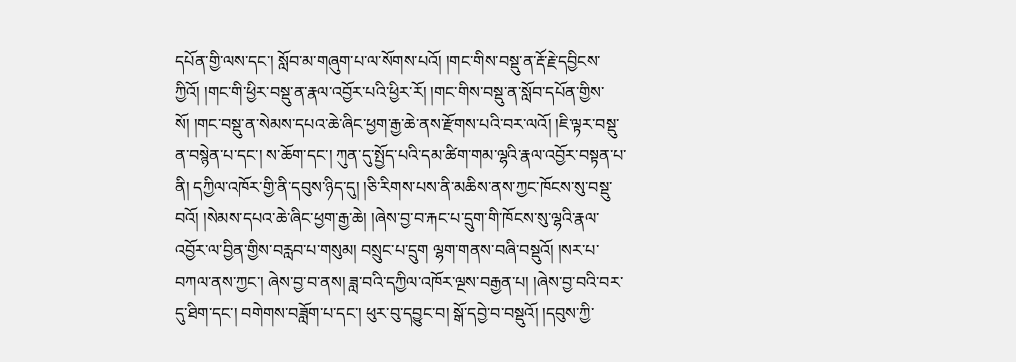དཔོན་གྱི་ལས་དང་། སློབ་མ་གཞུག་པ་ལ་སོགས་པའོ། །གང་གིས་བསྡུ་ན་རྡོ་རྗེ་དབྱིངས་ཀྱིའོ། །གང་གི་ཕྱིར་བསྡུ་ན་རྣལ་འབྱོར་པའི་ཕྱིར་རོ། །གང་གིས་བསྡུ་ན་སློབ་དཔོན་གྱིས་སོ། །གང་བསྡུ་ན་སེམས་དཔའ་ཆེ་ཞིང་ཕྱག་རྒྱ་ཆེ་ནས་རྫོགས་པའི་བར་ལའོ། །ཇི་ལྟར་བསྡུ་ན་བསྙེན་པ་དང་། ས་ཆོག་དང་། ཀུན་དུ་སྤྱོད་པའི་དམ་ཚིག་གམ་ལྷའི་རྣལ་འབྱོར་བསྟན་པ་ནི། དཀྱིལ་འཁོར་གྱི་ནི་དབུས་ཉིད་དུ། །ཅི་རིགས་པས་ནི་མཆིས་ནས་ཀྱང་ཁོངས་སུ་བསྡུ་བའོ། །སེམས་དཔའ་ཆེ་ཞིང་ཕྱག་རྒྱ་ཆེ། །ཞེས་བྱ་བ་རྐང་པ་དྲུག་གི་ཁོངས་སུ་ལྷའི་རྣལ་འབྱོར་ལ་བྱིན་གྱིས་བརླབ་པ་གསུམ། བསྲུང་པ་དྲུག ལྷག་གནས་བཞི་བསྡུའོ། །སར་པ་བཀལ་ནས་ཀྱང་། ཞེས་བྱ་བ་ནས། ཟླ་བའི་དཀྱིལ་འཁོར་ལྔས་བརྒྱན་པ། །ཞེས་བྱ་བའི་བར་དུ་ཐིག་དང་། བགེགས་བཟློག་པ་དང་། ཕུར་བུ་དབྱུང་བ། སྒོ་དབྱེ་བ་བསྡུའོ། །དབུས་ཀྱི་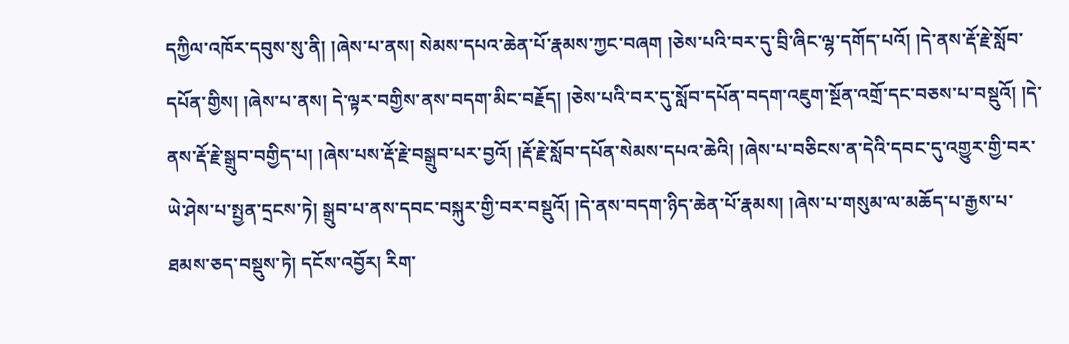དཀྱིལ་འཁོར་དབུས་སུ་ནི། །ཞེས་པ་ནས། སེམས་དཔའ་ཆེན་པོ་རྣམས་ཀྱང་བཞག །ཅེས་པའི་བར་དུ་བྲི་ཞིང་ལྷ་དགོད་པའོ། །དེ་ནས་རྡོ་རྗེ་སློབ་དཔོན་གྱིས། །ཞེས་པ་ནས། དེ་ལྟར་བགྱིས་ནས་བདག་མིང་བརྗོད། །ཅེས་པའི་བར་དུ་སློབ་དཔོན་བདག་འཇུག་སྔོན་འགྲོ་དང་བཅས་པ་བསྡུའོ། །དེ་ནས་རྡོ་རྗེ་སྒྲུབ་བགྱིད་པ། །ཞེས་པས་རྡོ་རྗེ་བསྒྲུབ་པར་བྱའོ། །རྡོ་རྗེ་སློབ་དཔོན་སེམས་དཔའ་ཆེའི། །ཞེས་པ་བཅིངས་ན་དེའི་དབང་དུ་འགྱུར་གྱི་བར་ཡེ་ཤེས་པ་སྤྱན་དྲངས་ཏེ། སྒྲུབ་པ་ནས་དབང་བསྐུར་གྱི་བར་བསྡུའོ། །དེ་ནས་བདག་ཉིད་ཆེན་པོ་རྣམས། །ཞེས་པ་གསུམ་ལ་མཆོད་པ་རྒྱས་པ་ཐམས་ཅད་བསྡུས་ཏེ། དངོས་འབྱོར། རིག་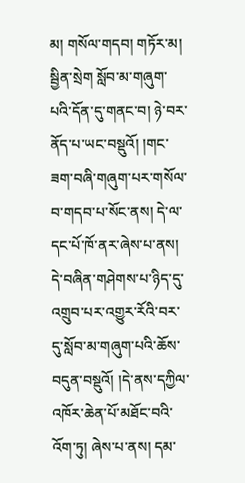མ། གསོལ་གདབ། གཏོར་མ། སྦྱིན་སྲེག སློབ་མ་གཞུག་པའི་དོན་དུ་གནང་བ། ཉེ་བར་ནོད་པ་ཡང་བསྡུའོ། །གང་ཟག་བཞི་གཞུག་པར་གསོལ་བ་གདབ་པ་སོང་ནས། དེ་ལ་དང་པོ་ཁོ་ནར་ཞེས་པ་ནས། དེ་བཞིན་གཤེགས་པ་ཉིད་དུ་འགྲུབ་པར་འགྱུར་རོའི་བར་དུ་སློབ་མ་གཞུག་པའི་ཆོས་བདུན་བསྡུའོ། །དེ་ནས་དཀྱིལ་འཁོར་ཆེན་པོ་མཐོང་བའི་འོག་ཏུ། ཞེས་པ་ནས། དམ་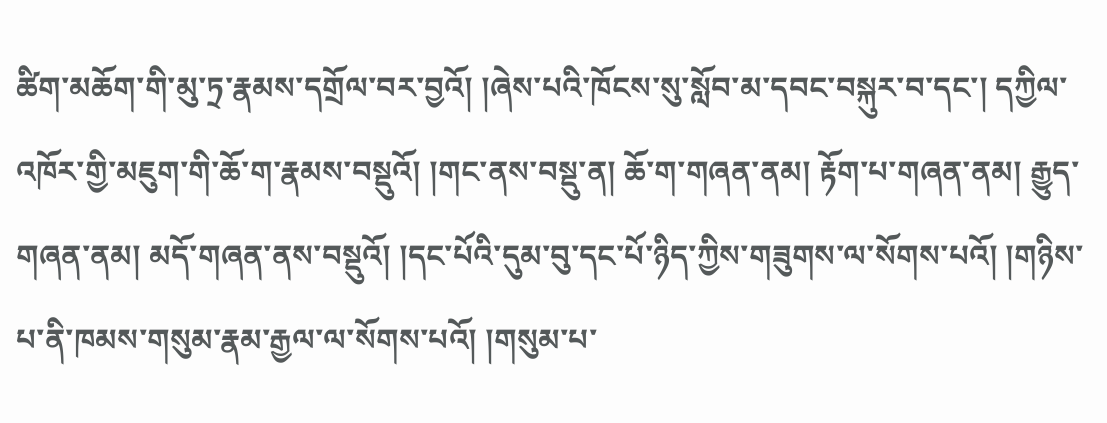ཚིག་མཆོག་གི་མུ་ཏྲ་རྣམས་དགྲོལ་བར་བྱའོ། །ཞེས་པའི་ཁོངས་སུ་སློབ་མ་དབང་བསྐུར་བ་དང་། དཀྱིལ་འཁོར་གྱི་མཇུག་གི་ཆོ་ག་རྣམས་བསྡུའོ། །གང་ནས་བསྡུ་ན། ཆོ་ག་གཞན་ནམ། རྟོག་པ་གཞན་ནམ། རྒྱུད་གཞན་ནམ། མདོ་གཞན་ནས་བསྡུའོ། །དང་པོའི་དུམ་བུ་དང་པོ་ཉིད་ཀྱིས་གཟུགས་ལ་སོགས་པའོ། །གཉིས་པ་ནི་ཁམས་གསུམ་རྣམ་རྒྱལ་ལ་སོགས་པའོ། །གསུམ་པ་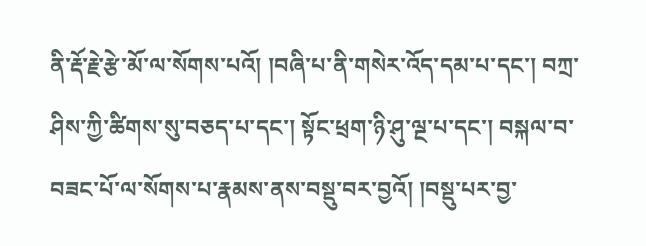ནི་རྡོ་རྗེ་རྩེ་མོ་ལ་སོགས་པའོ། །བཞི་པ་ནི་གསེར་འོད་དམ་པ་དང་། བཀྲ་ཤིས་ཀྱི་ཚིགས་སུ་བཅད་པ་དང་། སྟོང་ཕྲག་ཉི་ཤུ་ལྔ་པ་དང་། བསྐལ་བ་བཟང་པོ་ལ་སོགས་པ་རྣམས་ནས་བསྡུ་བར་བྱའོ། །བསྡུ་པར་བྱ་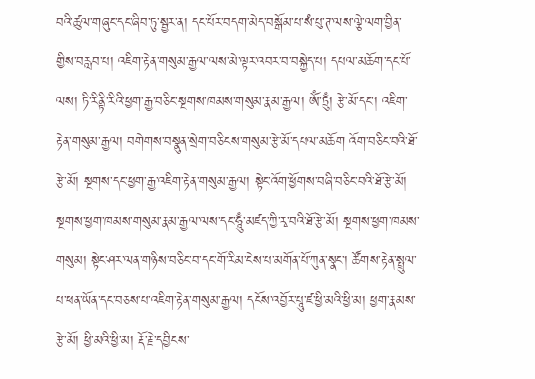བའི་ཚུལ་གཞུང་དང་ཞིབ་ཏུ་སྦྱར་ན། དང་པོར་བདག་མེད་བསྒོམ་པ་སཾ་པུ་ཊ་ལས་ལྕེ་ལག་བྱིན་གྱིས་བརླབ་པ། འཇིག་རྟེན་གསུམ་རྒྱལ་ལས་མེ་ལྟར་འབར་བ་བསྐྱེད་པ། དཔལ་མཆོག་དང་པོ་ལས། ཏི་རིནྟི་རིའི་ཕྱག་རྒྱ་བཅིང་སྔགས་ཁམས་གསུམ་རྣམ་རྒྱལ། ཨོཾ་ཏྲུྃ། རྩེ་མོ་དང་། འཇིག་རྟེན་གསུམ་རྒྱལ། བགེགས་བསྣུན་སྲེག་བཅིངས་གསུམ་རྩེ་མོ་དཔལ་མཆོག འོག་བཅིང་བའི་ཐོ་རྩེ་མོ། སྔགས་དང་ཕྱག་རྒྱ་འཇིག་རྟེན་གསུམ་རྒྱལ། སྟེང་འོག་ཕྱོགས་བཞི་བཅིང་བའི་ཐོ་རྩེ་མོ། སྔགས་ཕྱག་ཁམས་གསུམ་རྣམ་རྒྱལ་ལས་དང་ཧཱུྃ་མཛད་ཀྱི་རྭ་བའི་ཐོ་རྩེ་མོ། སྔགས་ཕྱག་ཁམས་གསུམ། སྟེང་ཤར་ལན་གཉིས་བཅིང་བ་དང་གོ་རིམ་ངེས་པ་མགོན་པོ་ཀུན་སྣང་། ཚོགས་རྟེན་སྤྲུལ་པ་ཕན་ཡོན་དང་བཅས་པ་འཇིག་རྟེན་གསུམ་རྒྱལ། དངོས་འབྱོར་པཱུ་ཛ་ཕྱི་མའི་ཕྱི་མ། ཕྱག་རྣམས་རྩེ་མོ། ཕྱི་མའི་ཕྱི་མ། རྡོ་རྗེ་དབྱིངས་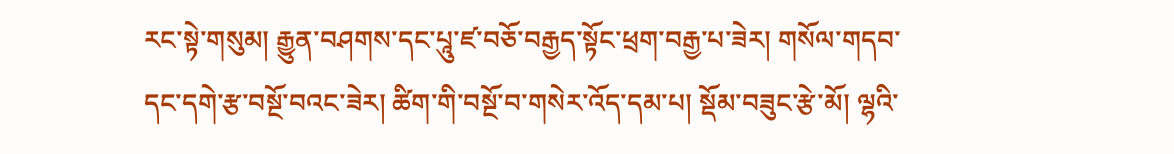རང་སྟེ་གསུམ། རྒྱུན་བཤགས་དང་པཱུ་ཛ་བཅོ་བརྒྱད་སྟོང་ཕྲག་བརྒྱ་པ་ཟེར། གསོལ་གདབ་དང་དགེ་རྩ་བསྔོ་བའང་ཟེར། ཚིག་གི་བསྔོ་བ་གསེར་འོད་དམ་པ། སྡོམ་བཟུང་རྩེ་མོ། ལྷའི་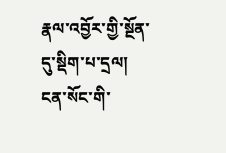རྣལ་འབྱོར་གྱི་སྔོན་དུ་སྡིག་པ་དྲལ། ངན་སོང་གི་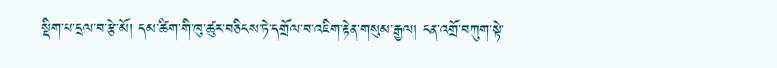སྡིག་པ་དྲལ་བ་རྩེ་མོ། དམ་ཚིག་གི་ཁུ་ཚུར་བཅིངས་ཏེ་དགྲོལ་བ་འཇིག་རྟེན་གསུམ་རྒྱལ། ངན་འགྲོ་བཀུག་སྟེ་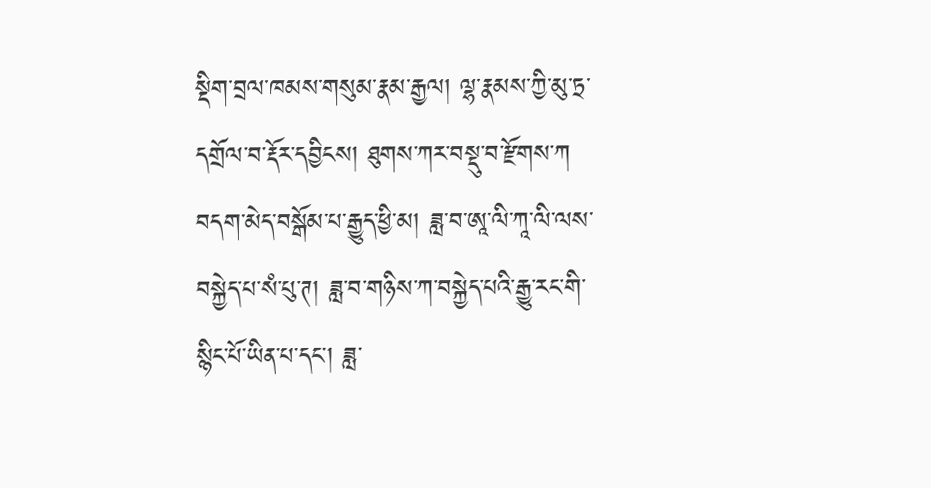སྡིག་བྲལ་ཁམས་གསུམ་རྣམ་རྒྱལ། ལྷ་རྣམས་ཀྱི་མུ་ཏྲ་དགྲོལ་བ་རྡོར་དབྱིངས། ཐུགས་ཀར་བསྡུ་བ་རྫོགས་ཀ བདག་མེད་བསྒོམ་པ་རྒྱུད་ཕྱི་མ། ཟླ་བ་ཨཱ་ལི་ཀཱ་ལི་ལས་བསྐྱེད་པ་སཾ་པུ་ཊ། ཟླ་བ་གཉིས་ཀ་བསྐྱེད་པའི་རྒྱུ་རང་གི་སྙིང་པོ་ཡིན་པ་དང་། ཟླ་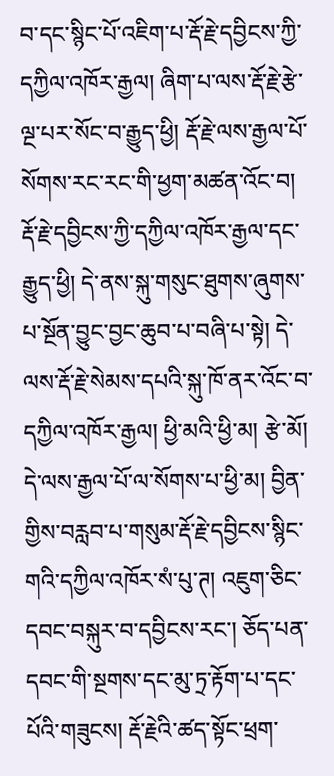བ་དང་སྙིང་པོ་འཇིག་པ་རྡོ་རྗེ་དབྱིངས་ཀྱི་དཀྱིལ་འཁོར་རྒྱལ། ཞིག་པ་ལས་རྡོ་རྗེ་རྩེ་ལྔ་པར་སོང་བ་རྒྱུད་ཕྱི། རྡོ་རྗེ་ལས་རྒྱལ་པོ་སོགས་རང་རང་གི་ཕྱག་མཚན་འོང་བ། རྡོ་རྗེ་དབྱིངས་ཀྱི་དཀྱིལ་འཁོར་རྒྱལ་དང་རྒྱུད་ཕྱི། དེ་ནས་སྐུ་གསུང་ཐུགས་ཞུགས་པ་སྔོན་བྱུང་བྱང་ཆུབ་པ་བཞི་པ་སྟེ། དེ་ལས་རྡོ་རྗེ་སེམས་དཔའི་སྐུ་ཁོ་ནར་འོང་བ་དཀྱིལ་འཁོར་རྒྱལ། ཕྱི་མའི་ཕྱི་མ། རྩེ་མོ། དེ་ལས་རྒྱལ་པོ་ལ་སོགས་པ་ཕྱི་མ། བྱིན་གྱིས་བརླབ་པ་གསུམ་རྡོ་རྗེ་དབྱིངས་སྙིང་གའི་དཀྱིལ་འཁོར་སཾ་པུ་ཊ། འཇུག་ཅིང་དབང་བསྐུར་བ་དབྱིངས་རང་། ཅོད་པན་དབང་གི་སྔགས་དང་མུ་ཏྲ་རྟོག་པ་དང་པོའི་གཟུངས། རྡོ་རྗེའི་ཚད་སྟོང་ཕྲག་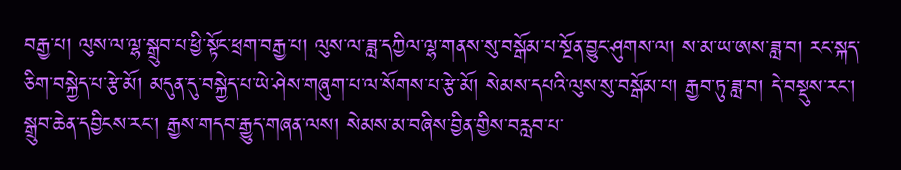བརྒྱ་པ། ལུས་ལ་ལྷ་སྒྲུབ་པ་ཕྱི་སྟོང་ཕྲག་བརྒྱ་པ། ལུས་ལ་ཟླ་དཀྱིལ་ལྷ་གནས་སུ་བསྒོམ་པ་སྔོན་བྱུང་ཤུགས་ལ། ས་མ་ཡ་ཨས་ཟླ་བ། རང་སྐད་ཅིག་བསྐྱེད་པ་རྩེ་མོ། མདུན་དུ་བསྐྱེད་པ་ཡེ་ཤེས་གཞུག་པ་ལ་སོགས་པ་རྩེ་མོ། སེམས་དཔའི་ལུས་སུ་བསྒོམ་པ། རྒྱབ་ཏུ་ཟླ་བ། དེ་བསྡུས་རང་། སྒྲུབ་ཆེན་དབྱིངས་རང་། རྒྱས་གདབ་རྒྱུད་གཞན་ལས། སེམས་མ་བཞིས་བྱིན་གྱིས་བརླབ་པ་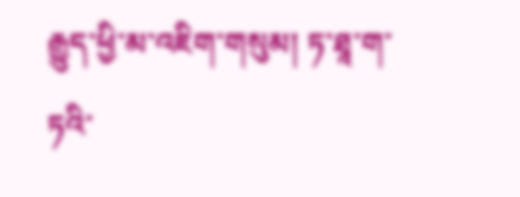རྒྱུད་ཕྱི་མ་འཇིག་གསུམ། ཏ་ཐཱ་ག་ཏའི་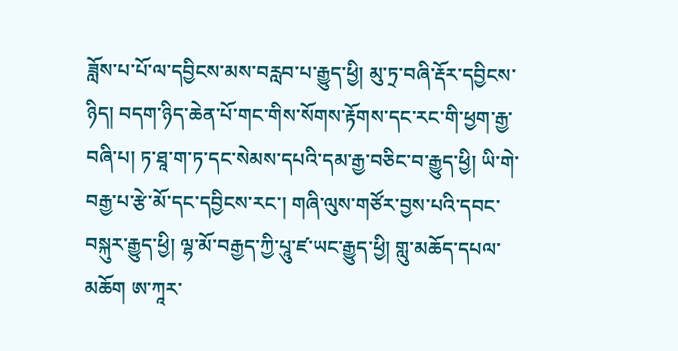ཟློས་པ་པོ་ལ་དབྱིངས་མས་བརླབ་པ་རྒྱུད་ཕྱི། མུ་ཏྲ་བཞི་རྡོར་དབྱིངས་ཉིད། བདག་ཉིད་ཆེན་པོ་གང་གིས་སོགས་རྟོགས་དང་རང་གི་ཕྱག་རྒྱ་བཞི་པ། ཏ་ཐཱ་ག་ཏ་དང་སེམས་དཔའི་དམ་རྒྱ་བཅིང་བ་རྒྱུད་ཕྱི། ཡི་གེ་བརྒྱ་པ་རྩེ་མོ་དང་དབྱིངས་རང་། གཞི་ལུས་གཙོར་བྱས་པའི་དབང་བསྐུར་རྒྱུད་ཕྱི། ལྷ་མོ་བརྒྱད་ཀྱི་པཱུ་ཛ་ཡང་རྒྱུད་ཕྱི། གླུ་མཆོད་དཔལ་མཆོག ཨ་ཀཱར་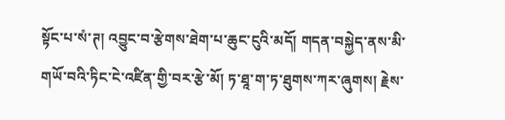སྟོང་པ་སཾ་ཊ། འབྱུང་བ་རྩེགས་ཐེག་པ་ཆུང་ངུའི་མདོ། གདན་བསྐྱེད་ནས་མི་གཡོ་བའི་ཏིང་ངེ་འཛིན་གྱི་བར་རྩེ་མོ། ཏ་ཐཱ་ག་ཏ་ཐུགས་ཀར་ཞུགས། རྗེས་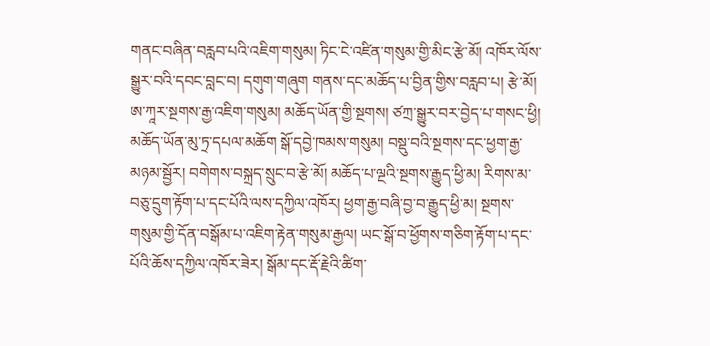གནང་བཞིན་བརླབ་པའི་འཇིག་གསུམ། ཏིང་ངེ་འཛིན་གསུམ་གྱི་མིང་རྩེ་མོ། འཁོར་ལོས་སྒྱུར་བའི་དབང་བླང་བ། དགུག་གཞུག གནས་དང་མཆོད་པ་བྱིན་གྱིས་བརླབ་པ། རྩེ་མོ། ཨ་ཀཱར་སྔགས་རྒྱ་འཇིག་གསུམ། མཆོད་ཡོན་གྱི་སྔགས། ཙཀྲ་སྒྱུར་བར་བྱེད་པ་གསང་ཕྱི། མཆོད་ཡོན་མུ་ཏྲ་དཔལ་མཆོག སྒོ་དབྱེ་ཁམས་གསུམ། བསྡུ་བའི་སྔགས་དང་ཕྱག་རྒྱ་མཉམ་སྦྱོར། བགེགས་བསྐྲད་སྲུང་བ་རྩེ་མོ། མཆོད་པ་ལྔའི་སྔགས་རྒྱུད་ཕྱི་མ། རིགས་མ་བཅུ་དྲུག་རྟོག་པ་དང་པོའི་ལས་དཀྱིལ་འཁོར། ཕྱག་རྒྱ་བཞི་བྱ་བ་རྒྱུད་ཕྱི་མ། སྔགས་གསུམ་གྱི་དོན་བསྒོམ་པ་འཇིག་རྟེན་གསུམ་རྒྱལ། ཡང་སྒོ་བ་ཕྱོགས་གཅིག་རྟོག་པ་དང་པོའི་ཆོས་དཀྱིལ་འཁོར་ཟེར། སྒོམ་དང་རྡོ་རྗེའི་ཚིག་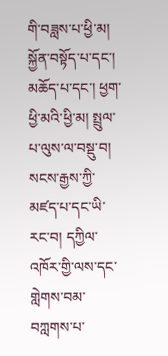གི་བཟླས་པ་ཕྱི་མ། སྐྱོན་བསྟོད་པ་དང་། མཆོད་པ་དང་། ཕྱག་ཕྱི་མའི་ཕྱི་མ། སྤྲུལ་པ་ལུས་ལ་བསྡུ་བ། སངས་རྒྱས་ཀྱི་མཛད་པ་དང་ཡི་རང་བ། དཀྱིལ་འཁོར་གྱི་ལས་དང་གླེགས་བམ་བཀླགས་པ་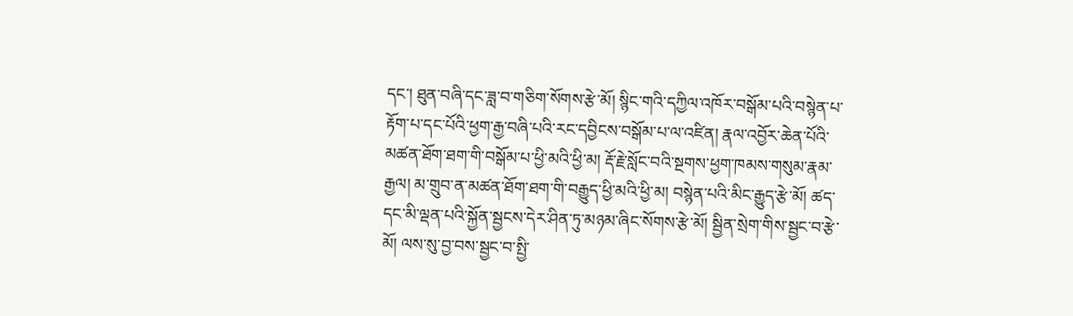དང་། ཐུན་བཞི་དང་ཟླ་བ་གཅིག་སོགས་རྩེ་མོ། སྙིང་གའི་དཀྱིལ་འཁོར་བསྒོམ་པའི་བསྙེན་པ་རྟོག་པ་དང་པོའི་ཕྱག་རྒྱ་བཞི་པའི་རང་དབྱིངས་བསྒོམ་པ་ལ་འཛིན། རྣལ་འབྱོར་ཆེན་པོའི་མཚན་ཐོག་ཐག་གི་བསྒོམ་པ་ཕྱི་མའི་ཕྱི་མ། རྡོ་རྗེ་སློང་བའི་སྔགས་ཕྱག་ཁམས་གསུམ་རྣམ་རྒྱལ། མ་གྲུབ་ན་མཚན་ཐོག་ཐག་གི་བརྒྱུད་ཕྱི་མའི་ཕྱི་མ། བསྙེན་པའི་མིང་རྒྱུད་རྩེ་མོ། ཚད་དང་མི་ལྡན་པའི་སྐྱོན་སྦྱངས་དེར་ཤིན་ཏུ་མཉམ་ཞིང་སོགས་རྩེ་མོ། སྦྱིན་སྲེག་གིས་སྦྱང་བ་རྩེ་མོ། ལས་སུ་བྱ་བས་སྦྱང་བ་སྤྱི་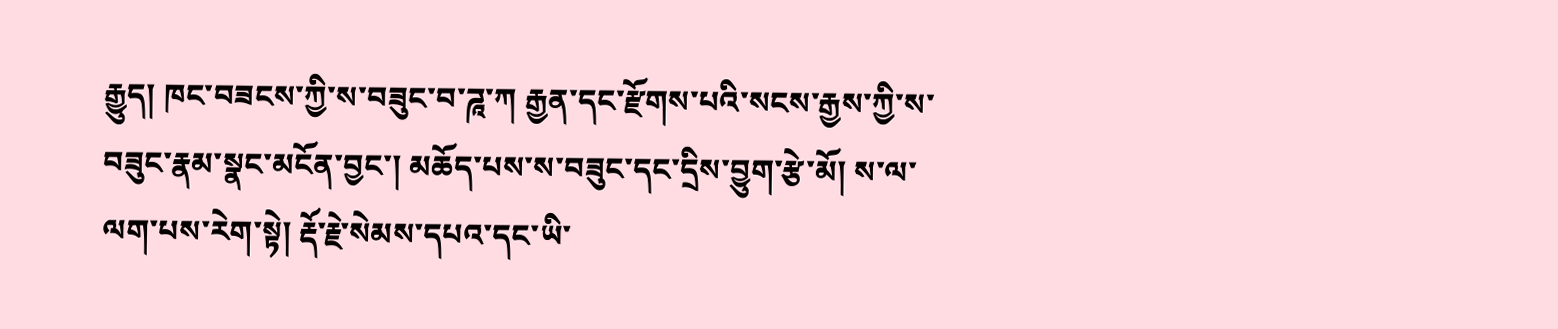རྒྱུད། ཁང་བཟངས་ཀྱི་ས་བཟུང་བ་ཌཱ་ཀ རྒྱན་དང་རྫོགས་པའི་སངས་རྒྱས་ཀྱི་ས་བཟུང་རྣམ་སྣང་མངོན་བྱང་། མཆོད་པས་ས་བཟུང་དང་དྲིས་བྱུག་རྩེ་མོ། ས་ལ་ལག་པས་རེག་སྟེ། རྡོ་རྗེ་སེམས་དཔའ་དང་ཡི་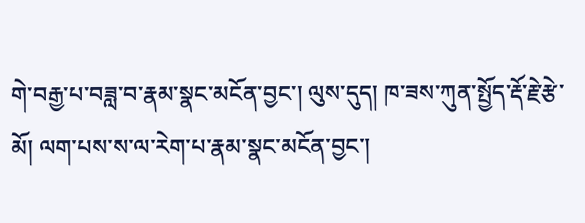གེ་བརྒྱ་པ་བཟླ་བ་རྣམ་སྣང་མངོན་བྱང་། ལུས་དུད། ཁ་ཟས་ཀུན་སྤྱོད་རྡོ་རྗེ་རྩེ་མོ། ལག་པས་ས་ལ་རེག་པ་རྣམ་སྣང་མངོན་བྱང་།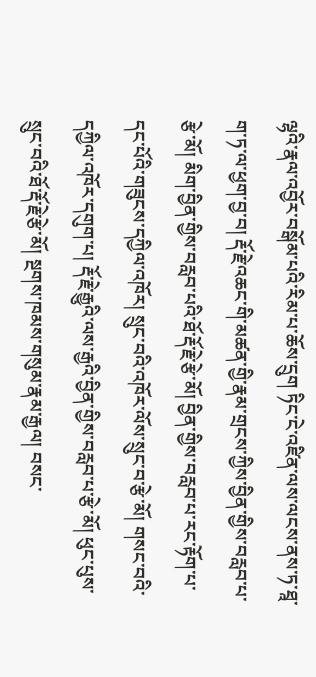ལྷའི་རྣལ་འབྱོར་བསྒོམ་པའི་རིམ་པ་ཆོས་དྲུག ཏིང་ངེ་འཛིན་ལས་ལངས་ནས་ཏ་ཐཱ་ག་ཏ་ལ་ཕྱག་བྱ་བ། རྡོ་རྗེ་འཆང་གི་མཚན་གྱི་རྣམ་གྲངས་ཀྱིས་བྱིན་གྱིས་བརླབ་པ་རྩེ་མོ། མིག་བྱིན་གྱིས་བརླབ་པའི་ཐོ་རྡོ་རྗེ་རྩེ་མོ། བྱིན་གྱིས་བརླབ་པ་རང་རྟོག་པ་དང་པོའི་གཟུངས་དཀྱིལ་འཁོར། སྲུང་བའི་འཁོར་ལོས་སྲུང་བ་རྩེ་མོ། གསང་བའི་དཀྱིལ་འཁོར་དགུག་པ། རྡོ་རྗེ་རྒྱུའི་ལས་རྒྱའི་བྱིན་གྱིས་བརླབ་པ་རྩེ་མོ། ཕུང་པུས་སྲུང་བའི་ཐོ་རྡོ་རྗེ་རྩེ་མོ། སྔགས་ཁམས་གསུམ་རྣམ་རྒྱལ། བསང་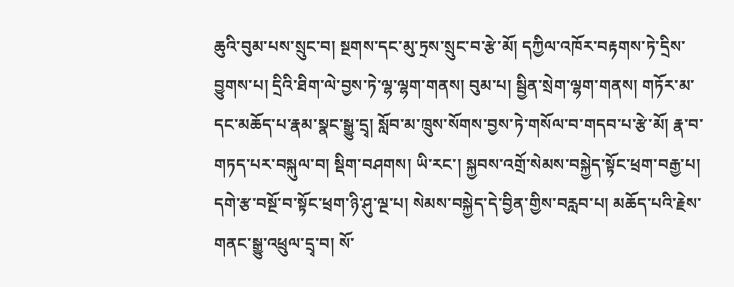ཆུའི་བུམ་པས་སྲུང་བ། སྔགས་དང་མུ་ཏྲས་སྲུང་བ་རྩེ་མོ། དཀྱིལ་འཁོར་བརྟགས་ཏེ་དྲིས་བྱུགས་པ། དྲིའི་ཐིག་ལེ་བྱས་ཏེ་ལྷ་ལྷག་གནས། བུམ་པ། སྦྱིན་སྲེག་ལྷག་གནས། གཏོར་མ་དང་མཆོད་པ་རྣམ་སྣང་སྒྱུ་དྲྭ། སློབ་མ་ཁྲུས་སོགས་བྱས་ཏེ་གསོལ་བ་གདབ་པ་རྩེ་མོ། རྣ་བ་གཏད་པར་བསྐུལ་བ། སྡིག་བཤགས། ཡི་རང་། སྐྱབས་འགྲོ་སེམས་བསྐྱེད་སྟོང་ཕྲག་བརྒྱ་པ། དགེ་རྩ་བསྔོ་བ་སྟོང་ཕྲག་ཉི་ཤུ་ལྔ་པ། སེམས་བསྐྱེད་དེ་བྱིན་གྱིས་བརླབ་པ། མཆོད་པའི་རྗེས་གནང་སྒྱུ་འཕྲུལ་དྲྭ་བ། སོ་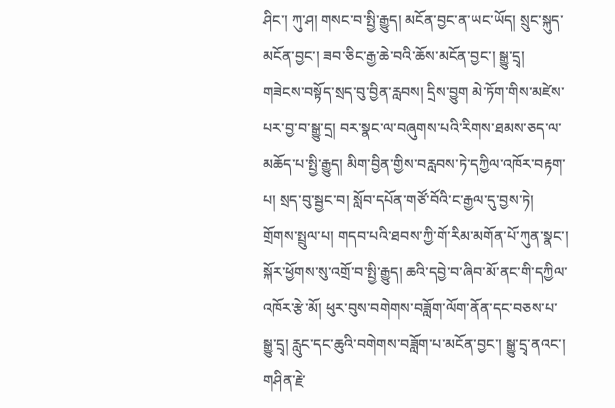ཤིང་། ཀུ་ཤ། གསང་བ་སྤྱི་རྒྱུད། མངོན་བྱང་ན་ཡང་ཡོད། སྲུང་སྐུད་མངོན་བྱང་། ཟབ་ཅིང་རྒྱ་ཆེ་བའི་ཆོས་མངོན་བྱང་། སྒྱུ་དྲྭ། གཟེངས་བསྟོད་སྲད་བུ་བྱིན་རླབས། དྲིས་བྱུག མེ་ཏོག་གིས་མཛེས་པར་བྱ་བ་སྒྱུ་དྲ། བར་སྣང་ལ་བཞུགས་པའི་རིགས་ཐམས་ཅད་ལ་མཆོད་པ་སྤྱི་རྒྱུད། མིག་བྱིན་གྱིས་བརླབས་ཏེ་དཀྱིལ་འཁོར་བརྟག་པ། སྲད་བུ་སྦྱང་བ། སློབ་དཔོན་གཙོ་བོའི་ང་རྒྱལ་དུ་བྱས་ཏེ། གྲོགས་སྤྲུལ་པ། གདབ་པའི་ཐབས་ཀྱི་གོ་རིམ་མགོན་པོ་ཀུན་སྣང་། སྐོར་ཕྱོགས་སུ་འགྲོ་བ་སྤྱི་རྒྱུད། ཆའི་དབྱེ་བ་ཞིབ་མོ་ནང་གི་དཀྱིལ་འཁོར་རྩེ་མོ། ཕུར་བུས་བགེགས་བཟློག་ལོག་ནོན་དང་བཅས་པ་སྒྱུ་དྲྭ། རླུང་དང་ཆུའི་བགེགས་བཟློག་པ་མངོན་བྱང་། སྒྱུ་དྲྭ་ནའང་། གཤིན་རྗེ་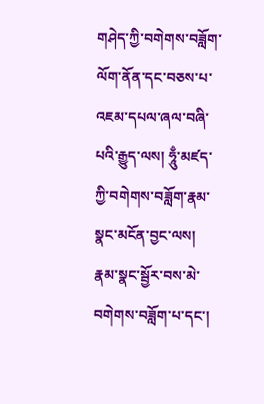གཤེད་ཀྱི་བགེགས་བཟློག་ལོག་ནོན་དང་བཅས་པ་འཇམ་དཔལ་ཞལ་བཞི་པའི་རྒྱུད་ལས། ཧཱུྃ་མཛད་ཀྱི་བགེགས་བཟློག་རྣམ་སྣང་མངོན་བྱང་ལས། རྣམ་སྣང་སྦྱོར་བས་མེ་བགེགས་བཟློག་པ་དང་།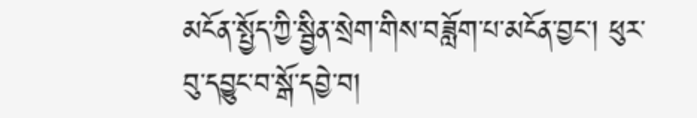མངོན་སྤྱོད་ཀྱི་སྦྱིན་སྲེག་གིས་བཟློག་པ་མངོན་བྱང་། ཕུར་བུ་དབྱུང་བ་སྒོ་དབྱེ་བ།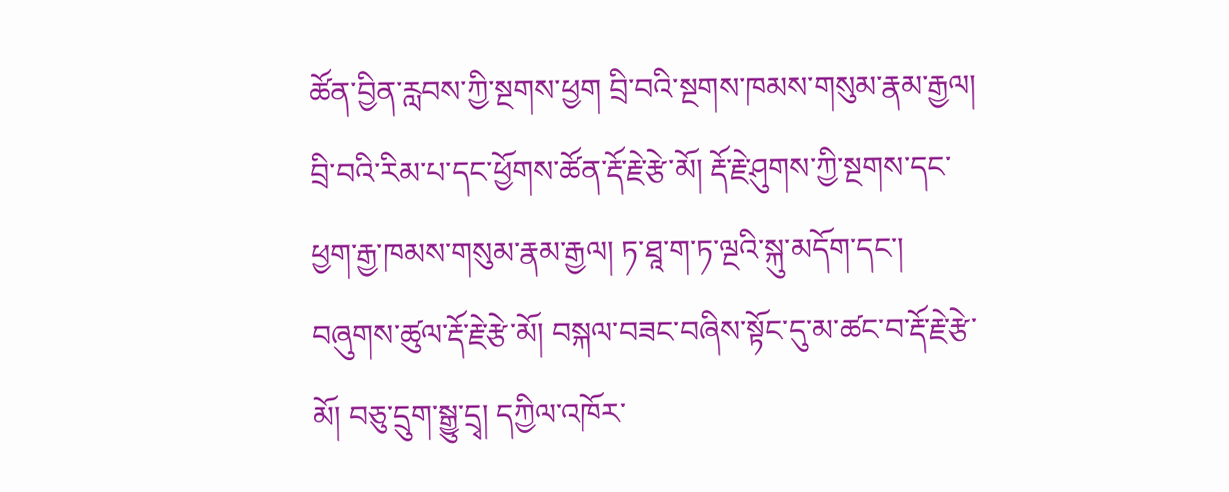ཚོན་བྱིན་རླབས་ཀྱི་སྔགས་ཕྱག བྲི་བའི་སྔགས་ཁམས་གསུམ་རྣམ་རྒྱལ། བྲི་བའི་རིམ་པ་དང་ཕྱོགས་ཚོན་རྡོ་རྗེ་རྩེ་མོ། རྡོ་རྗེ་ཤུགས་ཀྱི་སྔགས་དང་ཕྱག་རྒྱ་ཁམས་གསུམ་རྣམ་རྒྱལ། ཏ་ཐཱ་ག་ཏ་ལྔའི་སྐུ་མདོག་དང་། བཞུགས་ཚུལ་རྡོ་རྗེ་རྩེ་མོ། བསྐལ་བཟང་བཞིས་སྟོང་དུ་མ་ཚང་བ་རྡོ་རྗེ་རྩེ་མོ། བཅུ་དྲུག་སྒྱུ་དྲྭ། དཀྱིལ་འཁོར་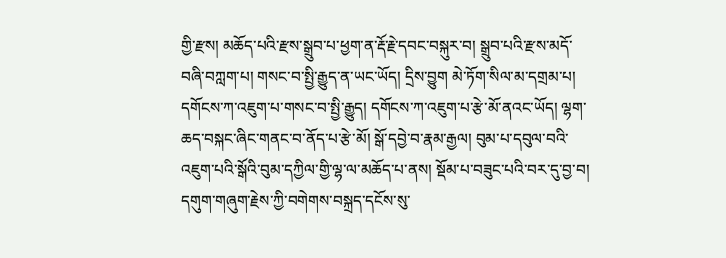གྱི་རྫས། མཆོད་པའི་རྫས་སྒྲུབ་པ་ཕྱག་ན་རྡོ་རྗེ་དབང་བསྐུར་བ། སྒྲུབ་པའི་རྫས་མདོ་བཞི་བཀླག་པ། གསང་བ་སྤྱི་རྒྱུད་ན་ཡང་ཡོད། དྲིས་བྱུག མེ་ཏོག་སིལ་མ་དགྲམ་པ། དགོངས་ཀ་འཇུག་པ་གསང་བ་སྤྱི་རྒྱུད། དགོངས་ཀ་འཇུག་པ་རྩེ་མོ་ནའང་ཡོད། ལྷག་ཆད་བསྐང་ཞིང་གནང་བ་ནོད་པ་རྩེ་མོ། སྒོ་དབྱེ་བ་རྣམ་རྒྱལ། བུམ་པ་དབུལ་བའི་འཇུག་པའི་སྒོའི་བུམ་དཀྱིལ་གྱི་ལྷ་ལ་མཆོད་པ་ནས། སྡོམ་པ་བཟུང་པའི་བར་དུ་བྱ་བ། དགུག་གཞུག་རྗེས་ཀྱི་བགེགས་བསྐྲད་དངོས་སུ་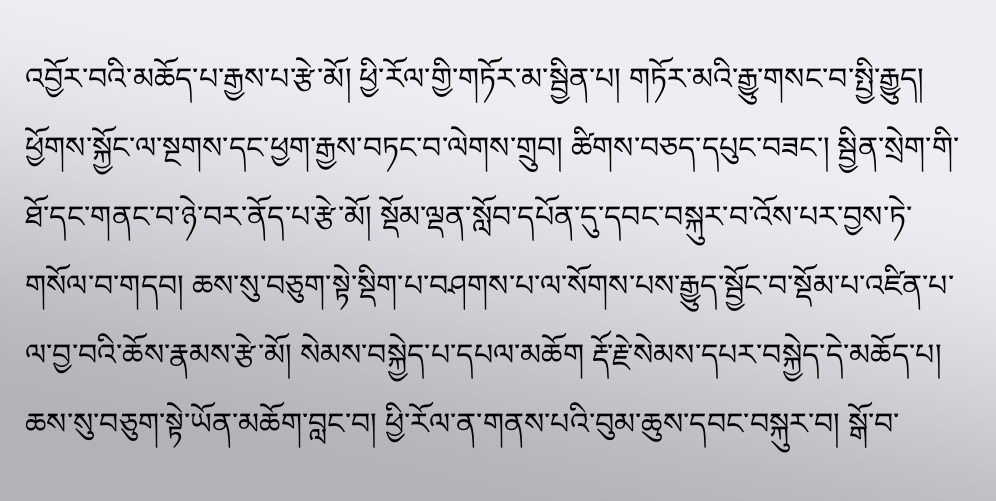འབྱོར་བའི་མཆོད་པ་རྒྱས་པ་རྩེ་མོ། ཕྱི་རོལ་གྱི་གཏོར་མ་སྦྱིན་པ། གཏོར་མའི་རྒྱུ་གསང་བ་སྤྱི་རྒྱུད། ཕྱོགས་སྐྱོང་ལ་སྔགས་དང་ཕྱག་རྒྱས་བཏང་བ་ལེགས་གྲུབ། ཚིགས་བཅད་དཔུང་བཟང་། སྦྱིན་སྲེག་གི་ཐོ་དང་གནང་བ་ཉེ་བར་ནོད་པ་རྩེ་མོ། སྡོམ་ལྡན་སློབ་དཔོན་དུ་དབང་བསྐུར་བ་འོས་པར་བྱས་ཏེ་གསོལ་བ་གདབ། ཆས་སུ་བཅུག་སྟེ་སྡིག་པ་བཤགས་པ་ལ་སོགས་པས་རྒྱུད་སྦྱོང་བ་སྡོམ་པ་འཛིན་པ་ལ་བྱ་བའི་ཆོས་རྣམས་རྩེ་མོ། སེམས་བསྐྱེད་པ་དཔལ་མཆོག རྡོ་རྗེ་སེམས་དཔར་བསྐྱེད་དེ་མཆོད་པ། ཆས་སུ་བཅུག་སྟེ་ཡོན་མཆོག་བླང་བ། ཕྱི་རོལ་ན་གནས་པའི་བུམ་ཆུས་དབང་བསྐུར་བ། སྒོ་བ་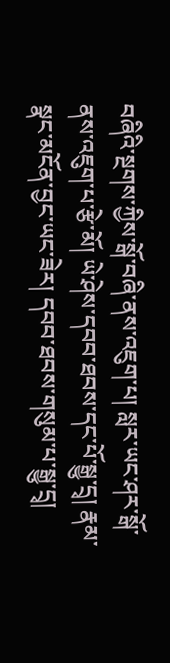བཞིའི་སྔགས་ཀྱིས་སྒོ་བཞི་ནས་འཇུག་པ། སླར་ཡང་ཤར་སྒོ་ནས་འཇུག་པ་རྩེ་མོ། ཡེ་ཤེས་དབབ་ཐབས་དང་པོ་སྒྱུ་དྲྭ། རྣམ་སྣང་མངོན་བྱང་ཡང་ཟེར། དབབ་ཐབས་གསུམ་པ་སྒྱུ་དྲྭ།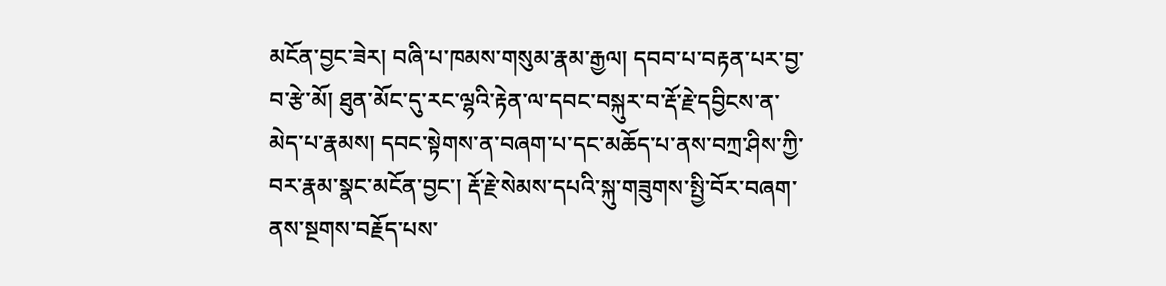མངོན་བྱང་ཟེར། བཞི་པ་ཁམས་གསུམ་རྣམ་རྒྱལ། དབབ་པ་བརྟན་པར་བྱ་བ་རྩེ་མོ། ཐུན་མོང་དུ་རང་ལྷའི་རྟེན་ལ་དབང་བསྐུར་བ་རྡོ་རྗེ་དབྱིངས་ན་མེད་པ་རྣམས། དབང་སྟེགས་ན་བཞག་པ་དང་མཆོད་པ་ནས་བཀྲ་ཤིས་ཀྱི་བར་རྣམ་སྣང་མངོན་བྱང་། རྡོ་རྗེ་སེམས་དཔའི་སྐུ་གཟུགས་སྤྱི་བོར་བཞག་ནས་སྔགས་བརྗོད་པས་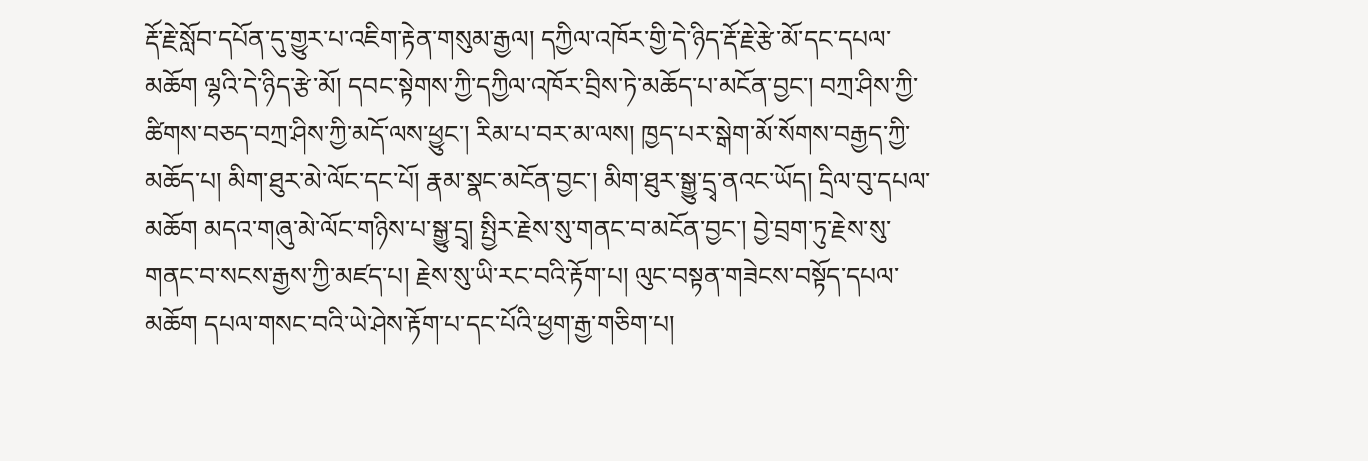རྡོ་རྗེ་སློབ་དཔོན་དུ་གྱུར་པ་འཇིག་རྟེན་གསུམ་རྒྱལ། དཀྱིལ་འཁོར་གྱི་དེ་ཉིད་རྡོ་རྗེ་རྩེ་མོ་དང་དཔལ་མཆོག ལྷའི་དེ་ཉིད་རྩེ་མོ། དབང་སྟེགས་ཀྱི་དཀྱིལ་འཁོར་བྲིས་ཏེ་མཆོད་པ་མངོན་བྱང་། བཀྲ་ཤིས་ཀྱི་ཚིགས་བཅད་བཀྲ་ཤིས་ཀྱི་མདོ་ལས་ཕྱུང་། རིམ་པ་བར་མ་ལས། ཁྱད་པར་སྒེག་མོ་སོགས་བརྒྱད་ཀྱི་མཆོད་པ། མིག་ཐུར་མེ་ལོང་དང་པོ། རྣམ་སྣང་མངོན་བྱང་། མིག་ཐུར་སྒྱུ་དྲྭ་ནའང་ཡོད། དྲིལ་བུ་དཔལ་མཆོག མདའ་གཞུ་མེ་ལོང་གཉིས་པ་སྒྱུ་དྲྭ། སྤྱིར་རྗེས་སུ་གནང་བ་མངོན་བྱང་། བྱེ་བྲག་ཏུ་རྗེས་སུ་གནང་བ་སངས་རྒྱས་ཀྱི་མཛད་པ། རྗེས་སུ་ཡི་རང་བའི་རྟོག་པ། ལུང་བསྟན་གཟེངས་བསྟོད་དཔལ་མཆོག དཔལ་གསང་བའི་ཡེ་ཤེས་རྟོག་པ་དང་པོའི་ཕྱག་རྒྱ་གཅིག་པ།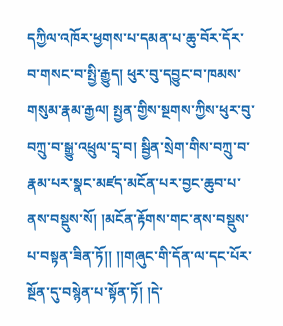དཀྱིལ་འཁོར་ཕྱགས་པ་དམན་པ་ཆུ་བོར་དོར་བ་གསང་བ་སྤྱི་རྒྱུད། ཕུར་བུ་དབྱུང་བ་ཁམས་གསུམ་རྣམ་རྒྱལ། སྤྱན་གྱིས་སྔགས་ཀྱིས་ཕུར་བུ་བཀྲུ་བ་སྒྱུ་འཕྲུལ་དྲྭ་བ། སྦྱིན་སྲེག་གིས་བཀྲུ་བ་རྣམ་པར་སྣང་མཛད་མངོན་པར་བྱང་ཆུབ་པ་ནས་བསྡུས་སོ། །མངོན་རྟོགས་གང་ནས་བསྡུས་པ་བསྟན་ཟིན་ཏོ།། །།གཞུང་གི་དོན་ལ་དང་པོར་སྔོན་དུ་བསྙེན་པ་སྟོན་ཏོ། །དེ་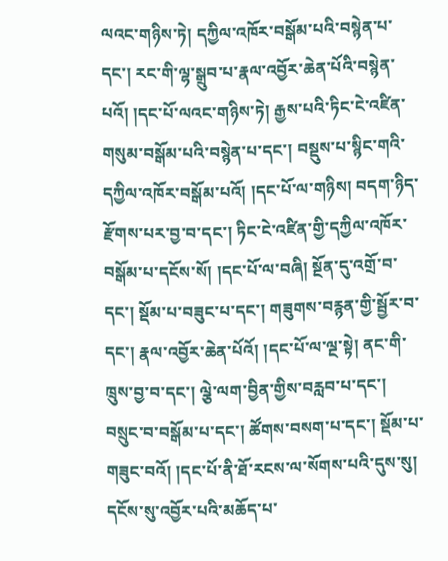ལའང་གཉིས་ཏེ། དཀྱིལ་འཁོར་བསྒོམ་པའི་བསྙེན་པ་དང་། རང་གི་ལྷ་སྒྲུབ་པ་རྣལ་འབྱོར་ཆེན་པོའི་བསྙེན་པའོ། །དང་པོ་ལའང་གཉིས་ཏེ། རྒྱས་པའི་ཏིང་ངེ་འཛིན་གསུམ་བསྒོམ་པའི་བསྙེན་པ་དང་། བསྡུས་པ་སྙིང་གའི་དཀྱིལ་འཁོར་བསྒོམ་པའོ། །དང་པོ་ལ་གཉིས། བདག་ཉིད་རྫོགས་པར་བྱ་བ་དང་། ཏིང་ངེ་འཛིན་གྱི་དཀྱིལ་འཁོར་བསྒོམ་པ་དངོས་སོ། །དང་པོ་ལ་བཞི། སྔོན་དུ་འགྲོ་བ་དང་། སྡོམ་པ་བཟུང་པ་དང་། གཟུགས་བརྙན་གྱི་སྦྱོར་བ་དང་། རྣལ་འབྱོར་ཆེན་པོའོ། །དང་པོ་ལ་ལྔ་སྟེ། ནང་གི་ཁྲུས་བྱ་བ་དང་། ལྕེ་ལག་བྱིན་གྱིས་བརླབ་པ་དང་། བསྲུང་བ་བསྒོམ་པ་དང་། ཚོགས་བསག་པ་དང་། སྡོམ་པ་གཟུང་བའོ། །དང་པོ་ནི་ཐོ་རངས་ལ་སོགས་པའི་དུས་སུ། དངོས་སུ་འབྱོར་པའི་མཆོད་པ་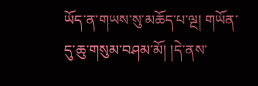ཡོད་ན་གཡས་སུ་མཆོད་པ་ལྔ། གཡོན་དུ་ཆུ་གསུམ་བཤམ་མོ། །དེ་ནས་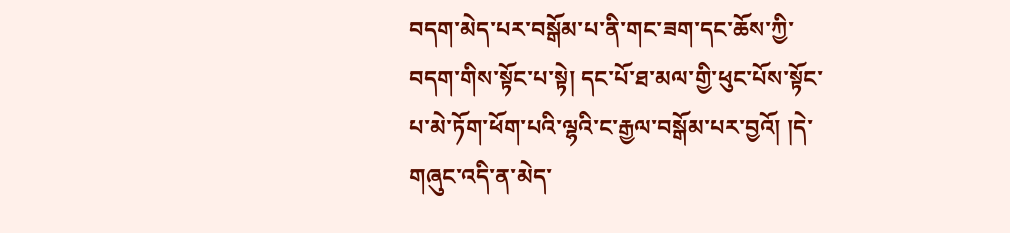བདག་མེད་པར་བསྒོམ་པ་ནི་གང་ཟག་དང་ཆོས་ཀྱི་བདག་གིས་སྟོང་པ་སྟེ། དང་པོ་ཐ་མལ་གྱི་ཕུང་པོས་སྟོང་པ་མེ་ཏོག་ཕོག་པའི་ལྷའི་ང་རྒྱལ་བསྒོམ་པར་བྱའོ། །དེ་གཞུང་འདི་ན་མེད་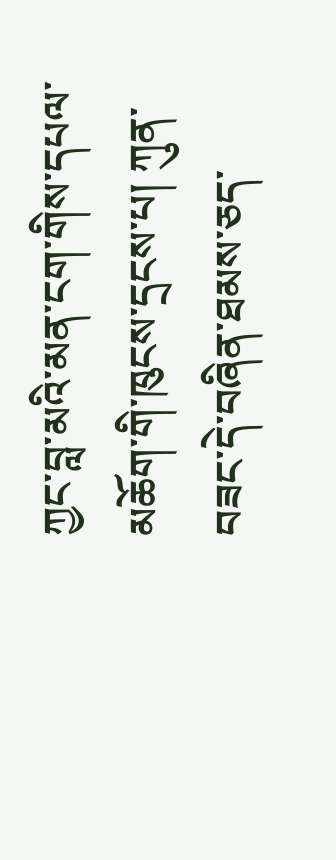ཀྱང་བླ་མའི་མན་ངག་གིས་དཔལ་མཆོག་གི་ཁུངས་དྲངས་པ། ཀུན་བཟང་དེ་བཞིན་ཐམས་ཅད་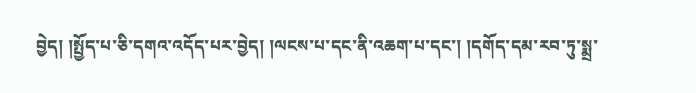བྱེད། །སྤྱོད་པ་ཅི་དགའ་འདོད་པར་བྱེད། །ལངས་པ་དང་ནི་འཆག་པ་དང་། །དགོད་དམ་རབ་ཏུ་སྨྲ་